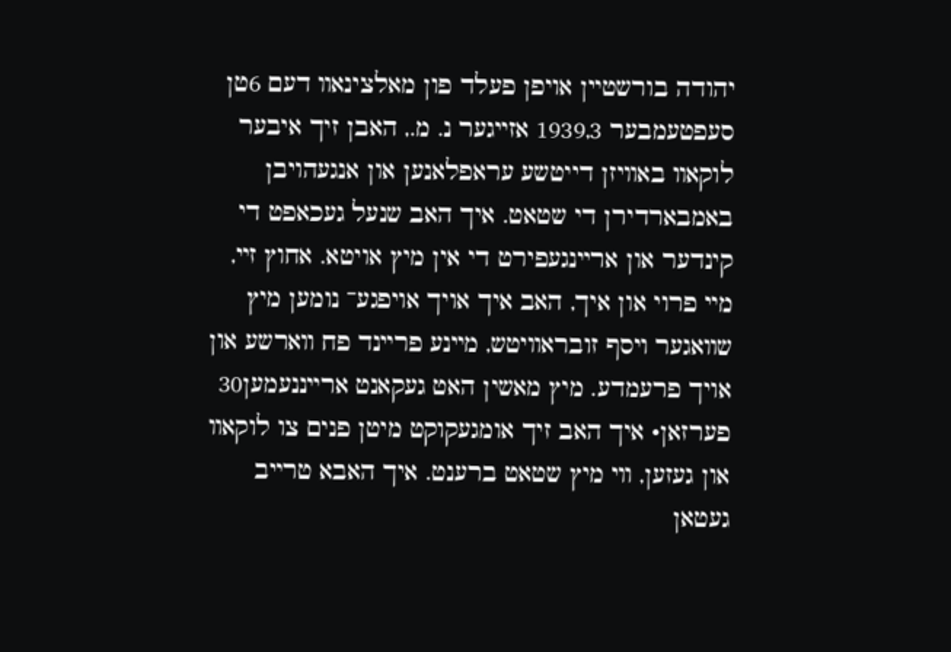יהודה בורשטײן אויפן פעלד פון מאלצינאװ דעם 6טן סעפטעמבער 1939,3 אזײגער נ. מ., האבן זיך איבער לוקאװ באװיזן דייטשע עראפלאנען און אנגעהויבן באמבארדירן די שטאט. איך האב שנעל געכאפט די קינדער און ארײנגעפירט די אין מיץ אויטא. אחוץ זײ, מײ פרוי און איך, האב איך אויך אויפגע־ נומען מיץ שװאגער ױסף זובראװיטש, מײנע פרײנד פח װארשע און אויך פרעמדע. מיץ מאשין האט געקאנט ארײננעמען30 פערזאן• איך האב זיך אומגעקוקט מיטן פנים צו לוקאװ און געזען, װי מיץ שטאט ברענט. איך האבא טרײב געטאן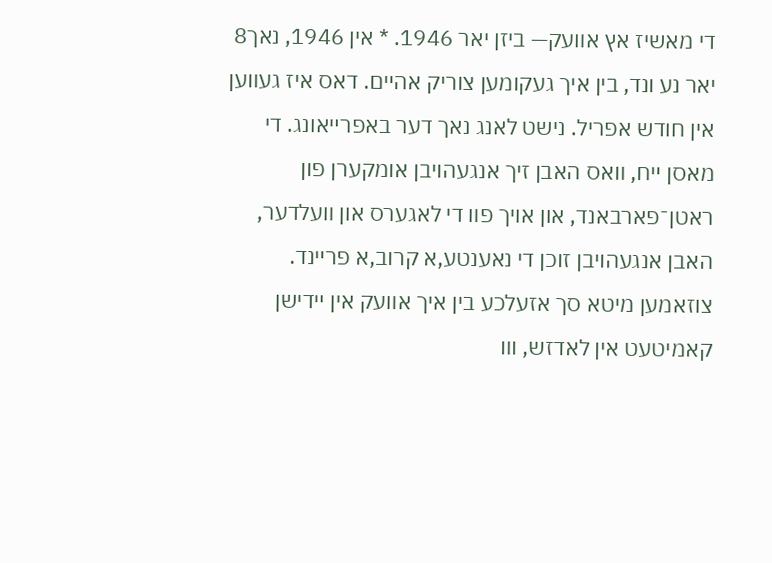די מאשיז אץ אװעק— ביזן יאר 1946. * אין 1946, נאך8 יאר נע ונד, בין איך געקומען צוריק אהײם. דאס איז געװען אין חודש אפריל. נישט לאנג נאך דער באפרײאונג. די מאסן ײח, װאס האבן זיך אנגעהויבן אומקערן פון ראטן־פארבאנד, און אויך פװ די לאגערס און װעלדער, האבן אנגעהויבן זוכן די נאענטע,א קרוב,א פרײנד. צוזאמען מיטא סך אזעלכע בין איך אװעק אין ײדישן קאמיטעט אין לאדזש, וװ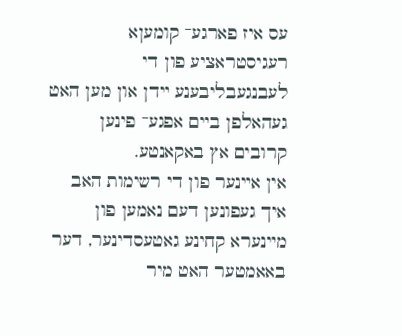עס איז פארגע־ קומעןא רעגיסטראציע פון די לעבנגעבליבענע ײדן און מען האט געהאלפן בײם אפגע־ פינען קרובים אץ באקאנטע.
אין אײנער פון די רשימות האב איך געפונען דעם נאמען פון מײנערא קחינע גאטעסדינער, דער באאמטער האט מיר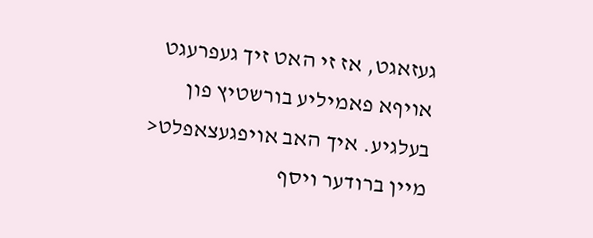געזאגט, אז זי האט זיך געפרעגט אויףא פאמיליע בורשטיץ פון בעלגיע. איך האב אויפגעצאפלט< מײן ברודער ױסף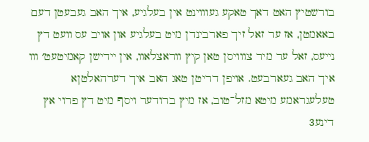בורשטיץ האט דאך טאקע געוװינט אין בעלגיע, איך האב געבעטן דעם באאמטן, אז ער זאל זיך פארבינדן מיט בעלגיע און אויב עס װעט דץ נײעס, זאל ער מיר צװויסן טאן קיץ װראצלאװ, אין ײדישן קאמיטעט׳ װו איך האב געארבעט. אויפן דריטן טאג האב איך דערהאלטןא טעלעגראמע מיטא מזל־טוב, אז מיץ ברודער ױסף מיט דץ פרוי אץ דינע3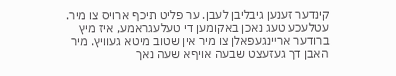קינדער זענען גיבליבן לעבן. ער פליט תיכף ארױס צו מיר. עטלעכע טעג נאכן באקומען די טעלעגראמע, איז מיץ ברודער ארײנגעפאלן צו מיר אין שטוב מיטא געוױץ. מיר האבן דך געזעצט שבעה אױףא שעה נאך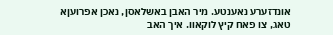אונדזערע נאענטע. מיר האבן באשלאסן, נאכן אפרועןא טאג, צו פאח קיץ לוקאװ. איך האב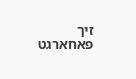זיך פאחארגט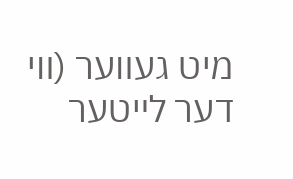מיט געװער (װי דער לײטער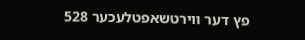פץ דער װירטשאפטלעכער 528